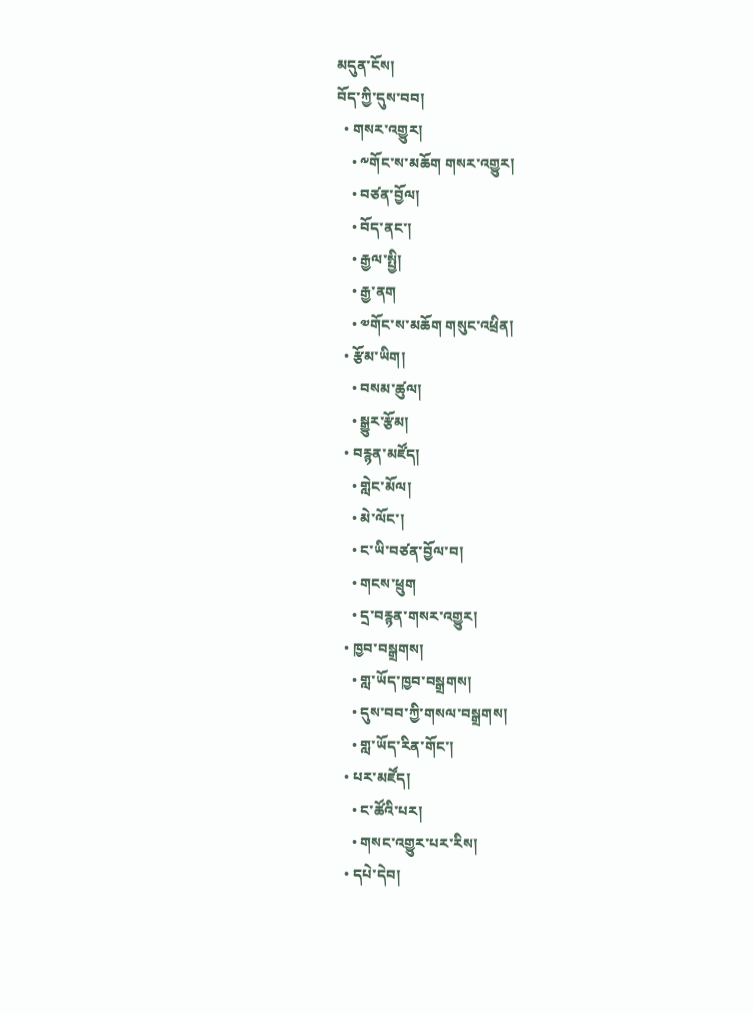མདུན་ངོས།
བོད་ཀྱི་དུས་བབ།
  • གསར་འགྱུར།
    • ༸གོང་ས་མཆོག གསར་འགྱུར།
    • བཙན་བྱོལ།
    • བོད་ནང་།
    • རྒྱལ་སྤྱི།
    • རྒྱ་ནག
    • ༧གོང་ས་མཆོག གསུང་འཕྲིན།
  • རྩོམ་ཡིག།
    • བསམ་ཚུལ།
    • སྒྱུར་རྩོམ།
  • བརྙན་མཛོད།
    • གླེང་མོལ།
    • མེ་ལོང་།
    • ང་ཡི་བཙན་བྱོལ་བ།
    • གངས་ཕྲུག
    • དྲ་བརྙན་གསར་འགྱུར།
  • ཁྱབ་བསྒྲགས།
    • གླ་ཡོད་ཁྱབ་བསྒྲགས།
    • དུས་བབ་ཀྱི་གསལ་བསྒྲགས།
    • གླ་ཡོད་རིན་གོང་།
  • པར་མཛོད།
    • ང་ཚོའི་པར།
    • གསང་འགྱུར་པར་རིས།
  • དཔེ་དེབ།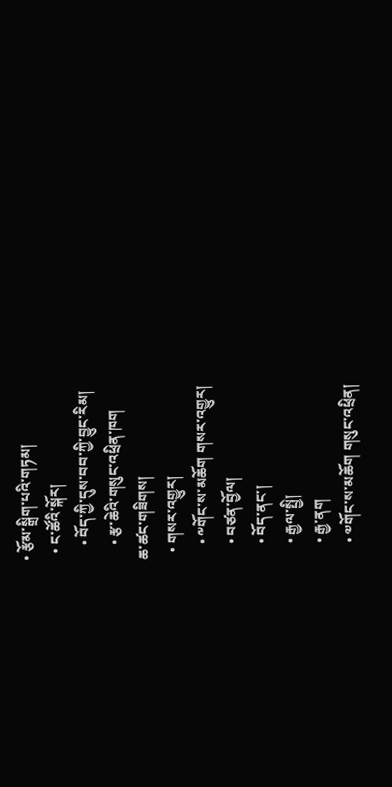• རྩོམ་སྒྲིག་པའི་གཏམ།
  • ང་ཚོའི་སྐོར།
    • བོད་ཀྱི་དུས་བབ་ཀྱི་བྱུང་རིམ།
    • རྩ་ཆེའི་གསུང་འཕྲིན་ཁག
ཆ་ཚང་གཟིགས།
  • གསར་འགྱུར།
    • ༸གོང་ས་མཆོག གསར་འགྱུར།
    • བཙན་བྱོལ།
    • བོད་ནང་།
    • རྒྱལ་སྤྱི།
    • རྒྱ་ནག
    • ༧གོང་ས་མཆོག གསུང་འཕྲིན།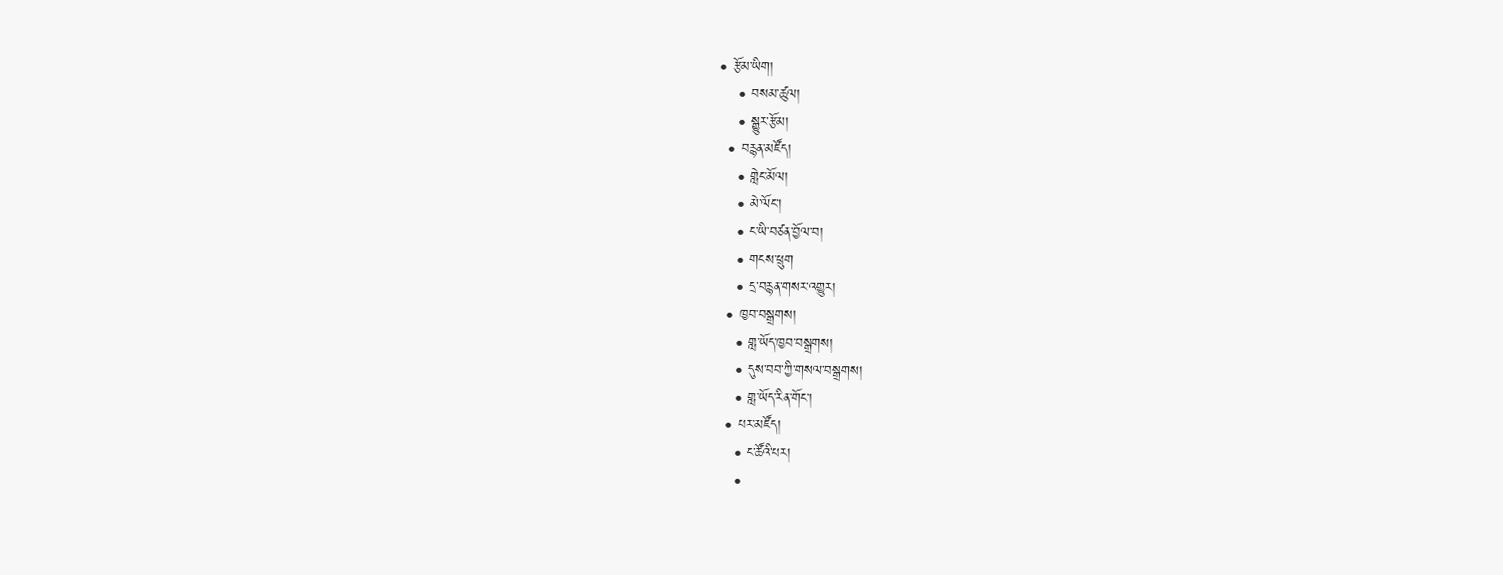• རྩོམ་ཡིག།
    • བསམ་ཚུལ།
    • སྒྱུར་རྩོམ།
  • བརྙན་མཛོད།
    • གླེང་མོལ།
    • མེ་ལོང་།
    • ང་ཡི་བཙན་བྱོལ་བ།
    • གངས་ཕྲུག
    • དྲ་བརྙན་གསར་འགྱུར།
  • ཁྱབ་བསྒྲགས།
    • གླ་ཡོད་ཁྱབ་བསྒྲགས།
    • དུས་བབ་ཀྱི་གསལ་བསྒྲགས།
    • གླ་ཡོད་རིན་གོང་།
  • པར་མཛོད།
    • ང་ཚོའི་པར།
    •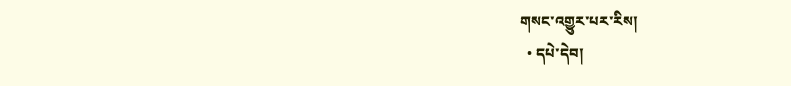གསང་འགྱུར་པར་རིས།
  • དཔེ་དེབ།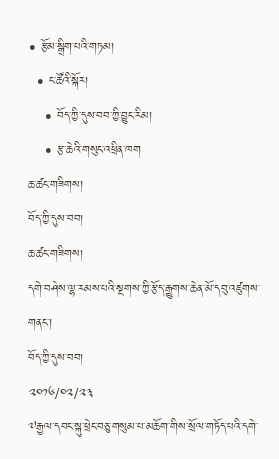• རྩོམ་སྒྲིག་པའི་གཏམ།
  • ང་ཚོའི་སྐོར།
    • བོད་ཀྱི་དུས་བབ་ཀྱི་བྱུང་རིམ།
    • རྩ་ཆེའི་གསུང་འཕྲིན་ཁག
ཆ་ཚང་གཟིགས།
བོད་ཀྱི་དུས་བབ།
ཆ་ཚང་གཟིགས།
དགེ་བཤེས་ལྷ་རམས་པའི་སྔགས་ཀྱི་རྩོད་རྒྱུགས་ཆེན་མོ་དབུ་འཛུགས་གནང་།
བོད་ཀྱི་དུས་བབ།
༢༠༡༦/༠༢/༢༣
༧རྒྱལ་དབང་སྐུ་ཕྲེང་བཅུ་གསུམ་པ་མཆོག་གིས་སྲོལ་གཏོད་པའི་དགེ་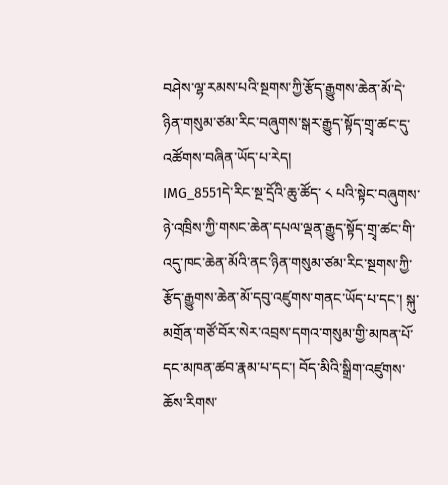བཤེས་ལྷ་རམས་པའི་སྔགས་ཀྱི་རྩོད་རྒྱུགས་ཆེན་མོ་དེ་ཉིན་གསུམ་ཙམ་རིང་བཞུགས་སྒར་རྒྱུད་སྟོད་གྲྭ་ཚང་དུ་འཚོགས་བཞིན་ཡོད་པ་རེད།
IMG_8551དེ་རིང་སྔ་དྲོའི་ཆུ་ཚོད་ ༨ པའི་སྟེང་བཞུགས་ཉེ་འཁྲིས་ཀྱི་གསང་ཆེན་དཔལ་ལྡན་རྒྱུད་སྟོད་གྲྭ་ཚང་གི་འདུ་ཁང་ཆེན་མོའི་ནང་ཉིན་གསུམ་ཙམ་རིང་སྔགས་ཀྱི་རྩོད་རྒྱུགས་ཆེན་མོ་དབུ་འཛུགས་གནང་ཡོད་པ་དང་། སྐུ་མགྲོན་གཙོ་བོར་སེར་འབྲས་དགའ་གསུམ་གྱི་མཁན་པོ་དང་མཁན་ཚབ་རྣམ་པ་དང་། བོད་མིའི་སྒྲིག་འཛུགས་ཆོས་རིགས་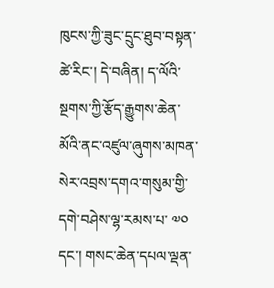ཁུངས་ཀྱི་ཟུང་དྲུང་ཐུབ་བསྟན་ཚེ་རིང་། དེ་བཞིན། ད་ལོའི་སྔགས་ཀྱི་རྩོད་རྒྱུགས་ཆེན་མོའི་ནང་འཛུལ་ཞུགས་མཁན་སེར་འབྲས་དགའ་གསུམ་གྱི་དགེ་བཤེས་ལྷ་རམས་པ་ ༧༠ དང་། གསང་ཆེན་དཔལ་ལྡན་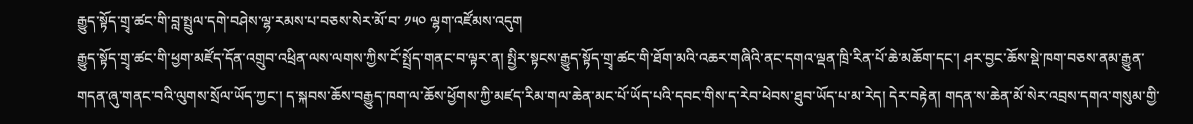རྒྱུད་སྟོད་གྲྭ་ཚང་གི་བླ་སྤྲུལ་དགེ་བཤེས་ལྷ་རམས་པ་བཅས་སེར་མོ་བ་ ༡༥༠ ལྷག་འཛོམས་འདུག
རྒྱུད་སྟོད་གྲྭ་ཚང་གི་ཕྱག་མཛོད་དོན་འགྲུབ་འཕྲིན་ལས་ལགས་ཀྱིས་ངོ་སྤྲོད་གནང་བ་ལྟར་ན། སྤྱིར་སྟངས་རྒྱུད་སྟོད་གྲྭ་ཚང་གི་ཐོག་མའི་འཆར་གཞིའི་ནང་དགའ་ལྡན་ཁྲི་རིན་པོ་ཆེ་མཆོག་དང་། ཤར་བྱང་ཆོས་སྡེ་ཁག་བཅས་ནམ་རྒྱུན་གདན་ཞུ་གནང་བའི་ལུགས་སྲོལ་ཡོད་ཀྱང་། ད་སྐབས་ཆོས་བརྒྱུད་ཁག་ལ་ཆོས་ཕྱོགས་ཀྱི་མཛད་རིམ་གལ་ཆེན་མང་པོ་ཡོད་པའི་དབང་གིས་ད་རེབ་ཕེབས་ཐུབ་ཡོད་པ་མ་རེད། དེར་བརྟེན། གདན་ས་ཆེན་མོ་སེར་འབྲས་དགའ་གསུམ་གྱི་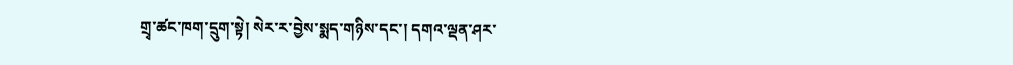གྲྭ་ཚང་ཁག་དྲུག་སྟེ། སེར་ར་བྱེས་སྨད་གཉིས་དང་། དགའ་ལྡན་ཤར་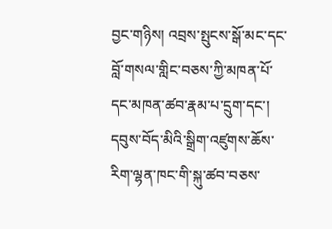བྱང་གཉིས། འབྲས་སྤུངས་སྒོ་མང་དང་བློ་གསལ་གླིང་བཅས་ཀྱི་མཁན་པོ་དང་མཁན་ཚབ་རྣམ་པ་དྲུག་དང་། དབུས་བོད་མིའི་སྒྲིག་འཛུགས་ཆོས་རིག་ལྷན་ཁང་གི་སྐུ་ཚབ་བཅས་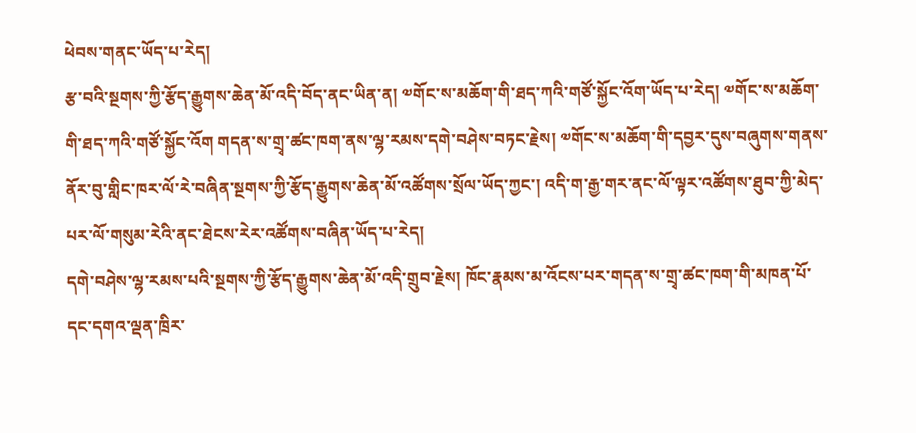ཕེབས་གནང་ཡོད་པ་རེད།
རྩ་བའི་སྔགས་ཀྱི་རྩོད་རྒྱུགས་ཆེན་མོ་འདི་བོད་ནང་ཡིན་ན། ༧གོང་ས་མཆོག་གི་ཐད་ཀའི་གཙོ་སྐྱོང་འོག་ཡོད་པ་རེད། ༧གོང་ས་མཆོག་གི་ཐད་ཀའི་གཙོ་སྐྱོང་འོག གདན་ས་གྲྭ་ཚང་ཁག་ནས་ལྷ་རམས་དགེ་བཤེས་བཏང་རྗེས། ༧གོང་ས་མཆོག་གི་དབྱར་དུས་བཞུགས་གནས་ནོར་བུ་གླིང་ཁར་ལོ་རེ་བཞིན་སྔགས་ཀྱི་རྩོད་རྒྱུགས་ཆེན་མོ་འཚོགས་སྲོལ་ཡོད་ཀྱང་། འདི་ག་རྒྱ་གར་ནང་ལོ་ལྟར་འཚོགས་ཐུབ་ཀྱི་མེད་པར་ལོ་གསུམ་རེའི་ནང་ཐེངས་རེར་འཚོགས་བཞིན་ཡོད་པ་རེད།
དགེ་བཤེས་ལྷ་རམས་པའི་སྔགས་ཀྱི་རྩོད་རྒྱུགས་ཆེན་མོ་འདི་གྲུབ་རྗེས། ཁོང་རྣམས་མ་འོངས་པར་གདན་ས་གྲྭ་ཚང་ཁག་གི་མཁན་པོ་དང་དགའ་ལྡན་ཁྲིར་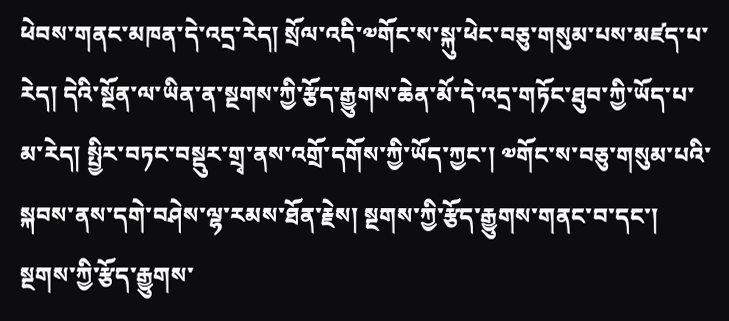ཕེབས་གནང་མཁན་དེ་འདྲ་རེད། སྲོལ་འདི་༧གོང་ས་སྐུ་ཕེང་བཅུ་གསུམ་པས་མཛད་པ་རེད། དེའི་སྔོན་ལ་ཡིན་ན་སྔགས་ཀྱི་རྩོད་རྒྱུགས་ཆེན་མོ་དེ་འདྲ་གཏོང་ཐུབ་ཀྱི་ཡོད་པ་མ་རེད། སྤྱིར་བཏང་བསྡུར་གྲྭ་ནས་འགྲོ་དགོས་ཀྱི་ཡོད་ཀྱང་། ༧གོང་ས་བཅུ་གསུམ་པའི་སྐབས་ནས་དགེ་བཤེས་ལྷ་རམས་ཐོན་རྗེས། སྔགས་ཀྱི་རྩོད་རྒྱུགས་གནང་བ་དང་། སྔགས་ཀྱི་རྩོད་རྒྱུགས་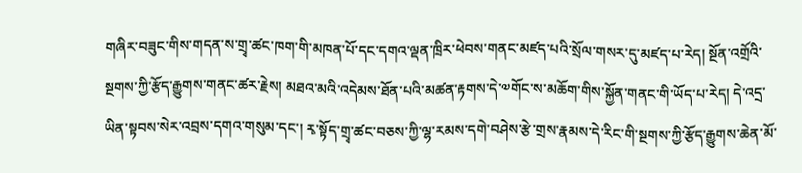གཞིར་བཟུང་གིས་གདན་ས་གྲྭ་ཚང་ཁག་གི་མཁན་པོ་དང་དགའ་ལྡན་ཁྲིར་ཕེབས་གནང་མཛད་པའི་སྲོལ་གསར་དུ་མཛད་པ་རེད། སྔོན་འགྲོའི་སྔགས་ཀྱི་རྩོད་རྒྱུགས་གནང་ཚར་རྗེས། མཐའ་མའི་འདེམས་ཐོན་པའི་མཚན་རྟགས་དེ་༧གོང་ས་མཆོག་གིས་སྐྱོན་གནང་གི་ཡོད་པ་རེད། དེ་འདྲ་ཡིན་སྟབས་སེར་འབྲས་དགའ་གསུམ་དང་། རྭ་སྟོད་གྲྭ་ཚང་བཅས་ཀྱི་ལྷ་རམས་དགེ་བཤེས་རྩེ་གྲས་རྣམས་དེ་རིང་གི་སྔགས་ཀྱི་རྩོད་རྒྱུགས་ཆེན་མོ་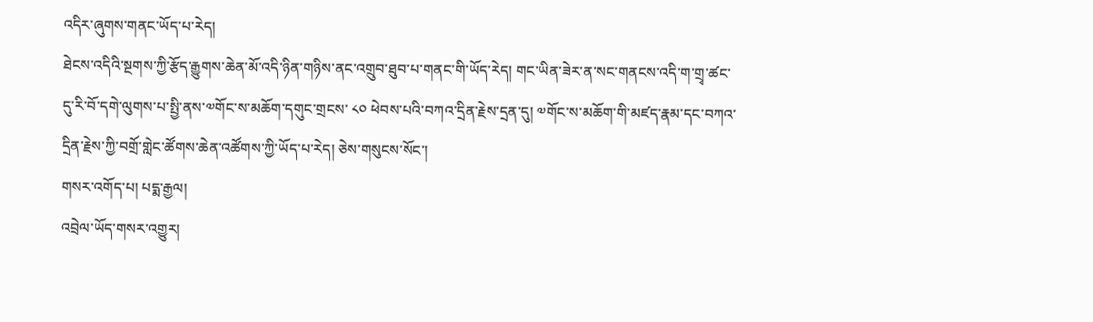འདིར་ཞུགས་གནང་ཡོད་པ་རེད།
ཐེངས་འདིའི་སྔགས་ཀྱི་རྩོད་རྒྱུགས་ཆེན་མོ་འདི་ཉིན་གཉིས་ནང་འགྲུབ་ཐུབ་པ་གནང་གི་ཡོད་རེད། གང་ཡིན་ཟེར་ན་སང་གནངས་འདི་ག་གྲྭ་ཚང་དུ་རི་བོ་དགེ་ལུགས་པ་སྤྱི་ནས་༧གོང་ས་མཆོག་དགུང་གྲངས་ ༨༠ ཕེབས་པའི་བཀའ་དྲིན་རྗེས་དྲན་དུ། ༧གོང་ས་མཆོག་གི་མཛད་རྣམ་དང་བཀའ་དྲིན་རྗེས་ཀྱི་བགྲོ་གླེང་ཚོགས་ཆེན་འཚོགས་ཀྱི་ཡོད་པ་རེད། ཅེས་གསུངས་སོང་།
གསར་འགོད་པ། པདྨ་རྒྱལ།
འབྲེལ་ཡོད་གསར་འགྱུར།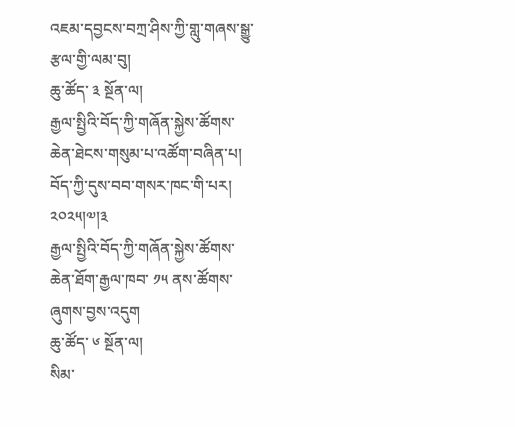འཇམ་དབྱངས་བཀྲ་ཤིས་ཀྱི་གླུ་གཞས་སྒྱུ་རྩལ་གྱི་ལམ་བུ།
ཆུ་ཚོད་ ༣ སྔོན་ལ།
རྒྱལ་སྤྱིའི་བོད་ཀྱི་གཞོན་སྐྱེས་ཚོགས་ཆེན་ཐེངས་གསུམ་པ་འཚོག་བཞིན་པ། བོད་ཀྱི་དུས་བབ་གསར་ཁང་གི་པར། ༢༠༢༥།༧།༣
རྒྱལ་སྤྱིའི་བོད་ཀྱི་གཞོན་སྐྱེས་ཚོགས་ཆེན་ཐོག་རྒྱལ་ཁབ་ ༡༥ ནས་ཚོགས་ཞུགས་བྱས་འདུག
ཆུ་ཚོད་ ༦ སྔོན་ལ།
སིམ་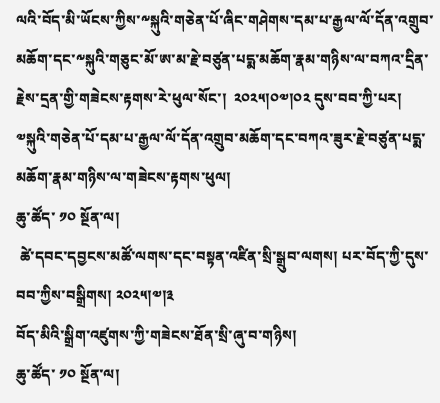ལའི་བོད་མི་ཡོངས་ཀྱིས་༸སྐུའི་གཅེན་པོ་ཞིང་གཤེགས་དམ་པ་རྒྱལ་ལོ་དོན་འགྲུབ་མཆོག་དང་༸སྐུའི་གཅུང་མོ་ཨ་མ་རྗེ་བཙུན་པདྨ་མཆོག་རྣམ་གཉིས་ལ་བཀའ་དྲིན་རྗེས་དྲན་གྱི་གཟེངས་རྟགས་རེ་ཕུལ་སོང་།  ༢༠༢༥།༠༧།༠༢ དུས་བབ་ཀྱི་པར།
༧སྐུའི་གཅེན་པོ་དམ་པ་རྒྱལ་ལོ་དོན་འགྲུབ་མཆོག་དང་བཀའ་ཟུར་རྗེ་བཙུན་པདྨ་མཆོག་རྣམ་གཉིས་ལ་གཟེངས་རྟགས་ཕུལ།
ཆུ་ཚོད་ ༡༠ སྔོན་ལ།
 ཚེ་དབང་དབྱངས་མཚོ་ལགས་དང་བསྟན་འཛིན་སྲི་སྒྲུབ་ལགས། པར་བོད་ཀྱི་དུས་བབ་ཀྱིས་བསྒྲིགས། ༢༠༢༥།༧།༣
བོད་མིའི་སྒྲིག་འཛུགས་ཀྱི་གཟེངས་ཐོན་སྲི་ཞུ་བ་གཉིས།
ཆུ་ཚོད་ ༡༠ སྔོན་ལ།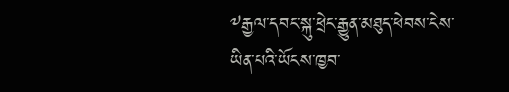༸རྒྱལ་དབང་སྐུ་ཕྲེང་རྒྱུན་མཐུད་ཕེབས་ངེས་ཡིན་པའི་ཡོངས་ཁྱབ་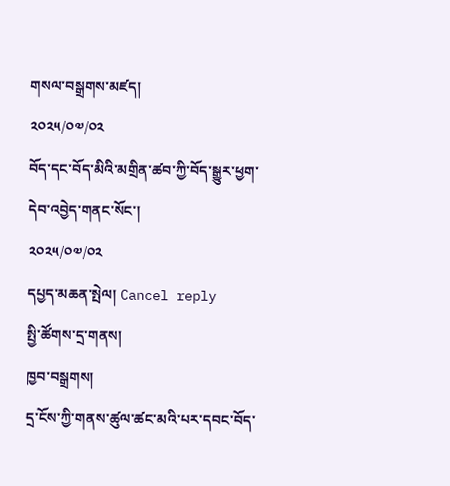གསལ་བསྒྲགས་མཛད།
༢༠༢༥/༠༧/༠༢
བོད་དང་བོད་མིའི་མགྲིན་ཚབ་ཀྱི་བོད་སྒྱུར་ཕྱག་དེབ་འབྱེད་གནང་སོང་།
༢༠༢༥/༠༧/༠༢
དཔྱད་མཆན་སྤེལ། Cancel reply
སྤྱི་ཚོགས་དྲ་གནས།
ཁྱབ་བསྒྲགས།
དྲ་ངོས་ཀྱི་གནས་ཚུལ་ཚང་མའི་པར་དབང་བོད་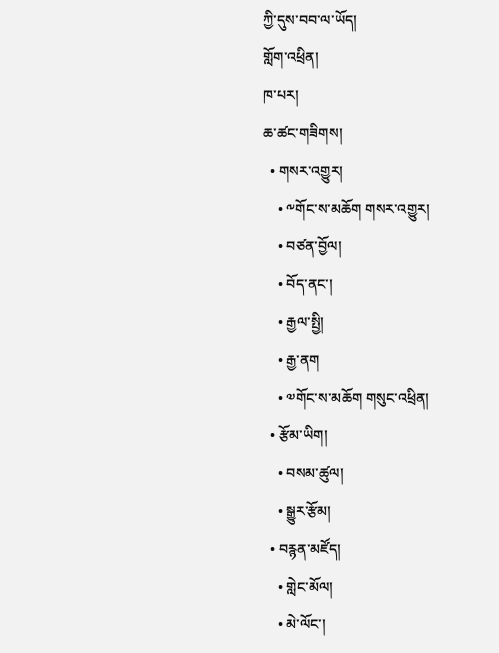ཀྱི་དུས་བབ་ལ་ཡོད།
གློག་འཕྲིན།
ཁ་པར།
ཆ་ཚང་གཟིགས།
  • གསར་འགྱུར།
    • ༸གོང་ས་མཆོག གསར་འགྱུར།
    • བཙན་བྱོལ།
    • བོད་ནང་།
    • རྒྱལ་སྤྱི།
    • རྒྱ་ནག
    • ༧གོང་ས་མཆོག གསུང་འཕྲིན།
  • རྩོམ་ཡིག།
    • བསམ་ཚུལ།
    • སྒྱུར་རྩོམ།
  • བརྙན་མཛོད།
    • གླེང་མོལ།
    • མེ་ལོང་།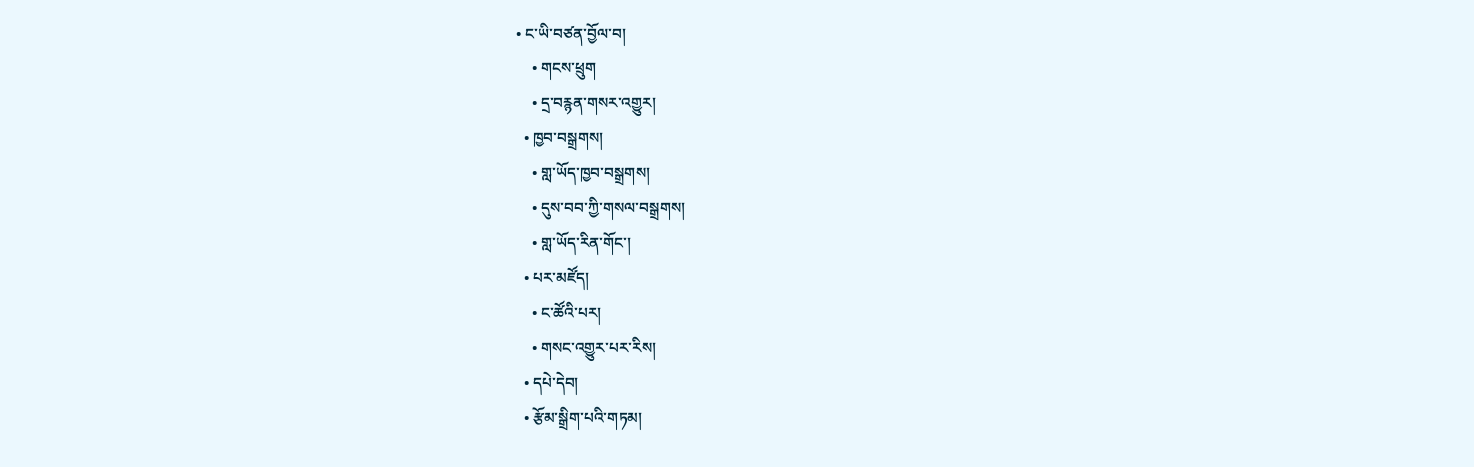• ང་ཡི་བཙན་བྱོལ་བ།
    • གངས་ཕྲུག
    • དྲ་བརྙན་གསར་འགྱུར།
  • ཁྱབ་བསྒྲགས།
    • གླ་ཡོད་ཁྱབ་བསྒྲགས།
    • དུས་བབ་ཀྱི་གསལ་བསྒྲགས།
    • གླ་ཡོད་རིན་གོང་།
  • པར་མཛོད།
    • ང་ཚོའི་པར།
    • གསང་འགྱུར་པར་རིས།
  • དཔེ་དེབ།
  • རྩོམ་སྒྲིག་པའི་གཏམ།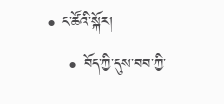• ང་ཚོའི་སྐོར།
    • བོད་ཀྱི་དུས་བབ་ཀྱི་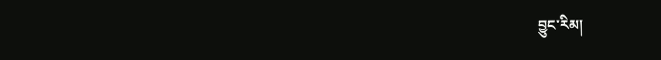བྱུང་རིམ།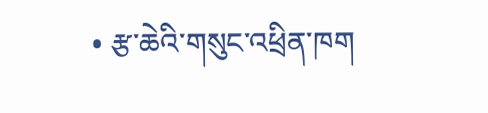• རྩ་ཆེའི་གསུང་འཕྲིན་ཁག